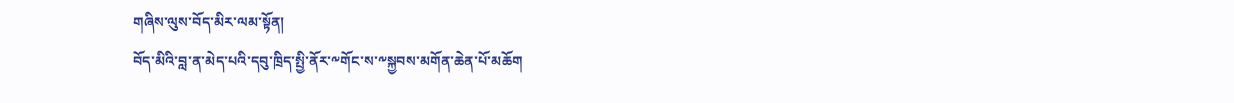གཞིས་ལུས་བོད་མིར་ལམ་སྟོན།
བོད་མིའི་བླ་ན་མེད་པའི་དབུ་ཁྲིད་སྤྱི་ནོར་༸གོང་ས་༸སྐྱབས་མགོན་ཆེན་པོ་མཆོག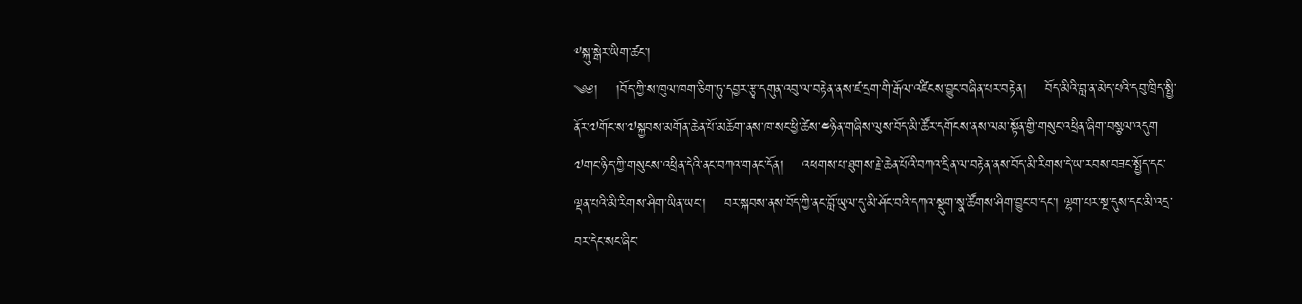༸སྐུ་སྒེར་ཡིག་ཚང་།
༄༅།    །བོད་ཀྱི་ས་ཁུལ་ཁག་ཅིག་ཏུ་དབྱར་རྩྭ་དགུན་འབུ་ལ་བརྟེན་ནས་ཛ་དྲག་གི་རྒོལ་འཛིངས་བྱུང་བཞིན་པར་བརྟེན།    བོད་མིའི་བླ་ན་མེད་པའི་དབུ་ཁྲིད་སྤྱི་ནོར་༧གོང་ས་༧སྐྱབས་མགོན་ཆེན་པོ་མཆོག་ནས་ཁ་སང་ཕྱི་ཚེས་༤ཉིན་གཞིས་ལུས་བོད་མི་ཚོར་དགོངས་ནས་ལམ་སྟོན་གྱི་གསུང་འཕྲིན་ཞིག་བསྩལ་འདུག    ༧གང་ཉིད་ཀྱི་གསུངས་འཕྲིན་དེའི་ནང་བཀའ་གནང་དོན།    འཕགས་པ་ཐུགས་རྗེ་ཆེན་པོའི་བཀའ་དྲིན་ལ་བརྟེན་ནས་བོད་མི་རིགས་དེ་ཡ་རབས་བཟང་སྤྱོད་དང་ལྡན་པའི་མི་རིགས་ཤིག་ཡིན་ཡང་།    བར་སྐབས་ནས་བོད་ཀྱི་ནང་བློ་ཡུལ་དུ་མི་ཤོང་བའི་དཀའ་སྡུག་སྣ་ཚོགས་ཤིག་བྱུང་བ་དང་། ལྷག་པར་སྔ་དུས་དང་མི་འདྲ་བར་དེང་སང་ཞིང་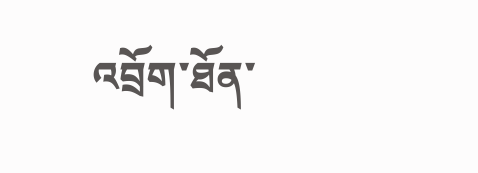འབྲོག་ཐོན་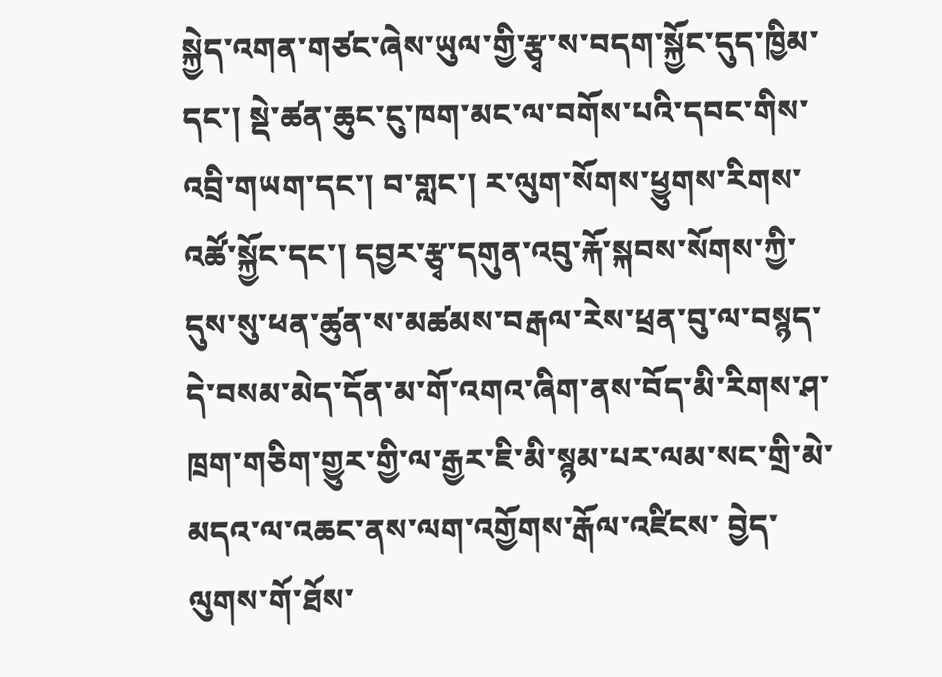སྐྱེད་འགན་གཙང་ཞེས་ཡུལ་གྱི་རྩྭ་ས་བདག་སྐྱོང་དུད་ཁྱིམ་དང་། སྡེ་ཚན་ཆུང་ངུ་ཁག་མང་ལ་བགོས་པའི་དབང་གིས་འབྲི་གཡག་དང་། བ་གླང་། ར་ལུག་སོགས་ཕྱུགས་རིགས་འཚོ་སྐྱོང་དང་། དབྱར་རྩྭ་དགུན་འབུ་རྐོ་སྐབས་སོགས་ཀྱི་དུས་སུ་ཕན་ཚུན་ས་མཚམས་བརྒལ་རེས་ཕྲན་བུ་ལ་བསྙད་དེ་བསམ་མེད་དོན་མ་གོ་འགའ་ཞིག་ནས་བོད་མི་རིགས་ཤ་ཁྲག་གཅིག་གྱུར་གྱི་ལ་རྒྱར་ཇི་མི་སྙམ་པར་ལམ་སང་གྲི་མེ་མདའ་ལ་འཆང་ནས་ལག་འགྱོགས་རྒོལ་འཛིངས་ བྱེད་ལུགས་གོ་ཐོས་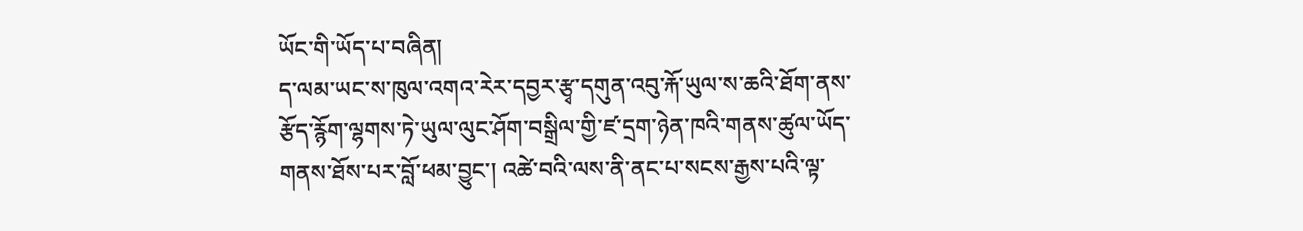ཡོང་གི་ཡོད་པ་བཞིན།
ད་ལམ་ཡང་ས་ཁུལ་འགའ་རེར་དབྱར་རྩྭ་དགུན་འབུ་རྐོ་ཡུལ་ས་ཆའི་ཐོག་ནས་རྩོད་རྙོག་ལྷགས་ཏེ་ཡུལ་ལུང་ཤོག་བསྒྲིལ་གྱི་ཛ་དྲག་ཉེན་ཁའི་གནས་ཚུལ་ཡོད་གནས་ཐོས་པར་བློ་ཕམ་བྱུང་། འཚེ་བའི་ལས་ནི་ནང་པ་སངས་རྒྱས་པའི་ལྟ་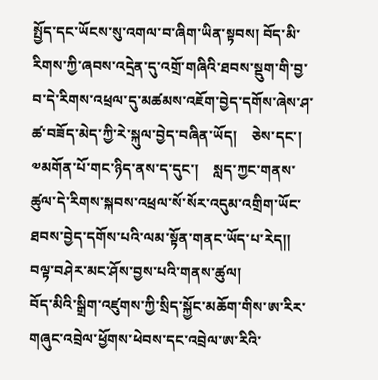སྤྱོད་དང་ཡོངས་སུ་འགལ་བ་ཞིག་ཡིན་སྟབས། བོད་མི་རིགས་ཀྱི་ཞབས་འདྲེན་དུ་འགྲོ་གཞིའི་ཐབས་སྡུག་གི་བྱ་བ་དེ་རིགས་འཕྲལ་དུ་མཚམས་འཇོག་བྱེད་དགོས་ཞེས་ཤ་ཚ་བཟོད་མེད་ཀྱི་རེ་སྐུལ་བྱེད་བཞིན་ཡོད།    ཅེས་དང་།    ༧མགོན་པོ་གང་ཉིད་ནས་ད་དུང་།    སླད་ཀྱང་གནས་ཚུལ་དེ་རིགས་སྐབས་འཕྲལ་སོ་སོར་འདུམ་འགྲིག་ཡོང་ཐབས་བྱེད་དགོས་པའི་ལམ་སྟོན་གནང་ཡོད་པ་རེད།།
བལྟ་བཤེར་མང་ཤོས་བྱས་པའི་གནས་ཚུལ།
བོད་མིའི་སྒྲིག་འཛུགས་ཀྱི་སྲིད་སྐྱོང་མཆོག་གིས་ཨ་རིར་གཞུང་འབྲེལ་ཕྱོགས་ཕེབས་དང་འབྲེལ་ཨ་རིའི་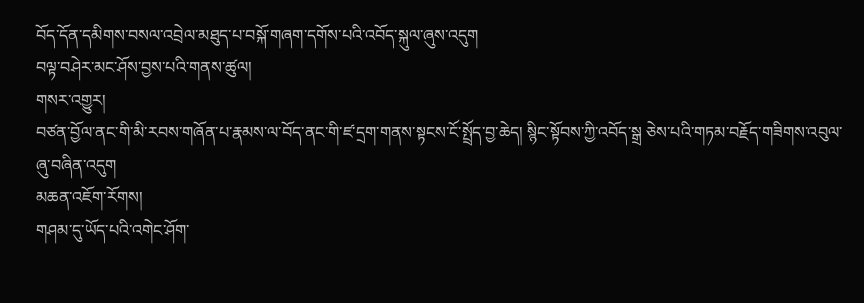བོད་དོན་དམིགས་བསལ་འབྲེལ་མཐུད་པ་བསྐོ་གཞག་དགོས་པའི་འབོད་སྐུལ་ཞུས་འདུག
བལྟ་བཤེར་མང་ཤོས་བྱས་པའི་གནས་ཚུལ།
གསར་འགྱུར།
བཙན་བྱོལ་ནང་གི་མི་རབས་གཞོན་པ་རྣམས་ལ་བོད་ནང་གི་ཛ་དྲག་གནས་སྟངས་ངོ་སྤྲོད་བྱ་ཆེད། སྙིང་སྟོབས་ཀྱི་འབོད་སྒྲ ཅེས་པའི་གཏམ་བརྗོད་གཟིགས་འབུལ་ཞུ་བཞིན་འདུག
མཆན་འཇོག་རོགས།
གཤམ་དུ་ཡོད་པའི་འགེང་ཤོག་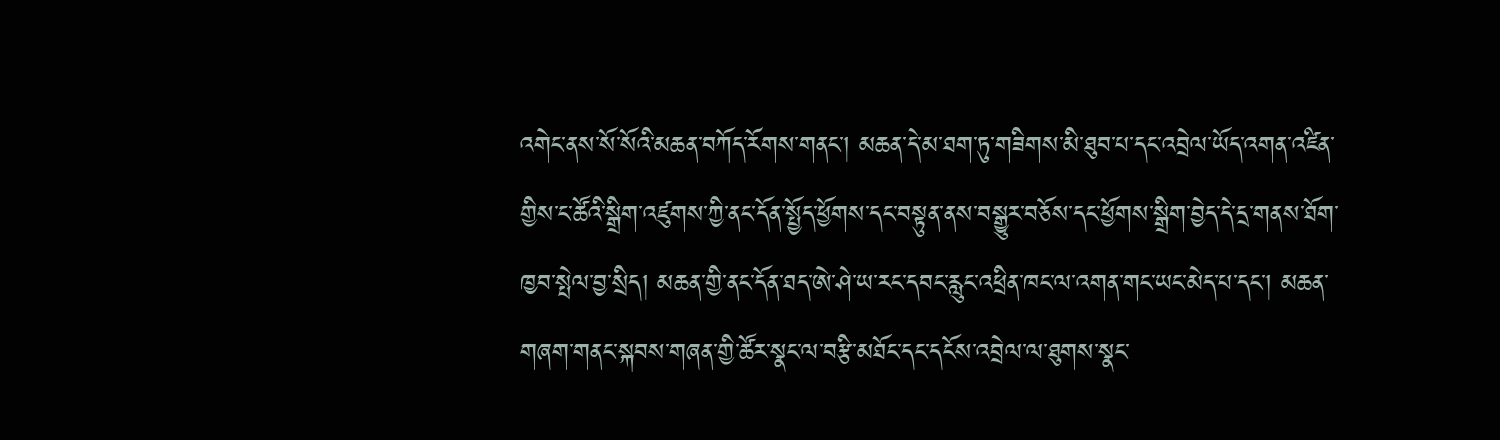འགེང་ནས་སོ་སོའི་མཆན་བཀོད་རོགས་གནང་། མཆན་དེ་མ་ཐག་ཏུ་གཟིགས་མི་ཐུབ་པ་དང་འབྲེལ་ཡོད་འགན་འཛིན་གྱིས་ང་ཚོའི་སྒྲིག་འཛུགས་ཀྱི་ནང་དོན་སྤྱོད་ཕྱོགས་དང་བསྟུན་ནས་བསྒྱུར་བཅོས་དང་ཕྱོགས་སྒྲིག་བྱེད་དེ་དྲ་གནས་ཐོག་ཁྱབ་སྤེལ་བྱ་སྲིད། མཆན་གྱི་ནང་དོན་ཐད་ཨེ་ཤེ་ཡ་རང་དབང་རླུང་འཕྲིན་ཁང་ལ་འགན་གང་ཡང་མེད་པ་དང་། མཆན་གཞག་གནང་སྐབས་གཞན་གྱི་ཚོར་སྣང་ལ་བརྩི་མཐོང་དང་དངོས་འབྲེལ་ལ་ཐུགས་སྣང་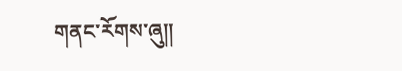གནང་རོགས་ཞུ༎